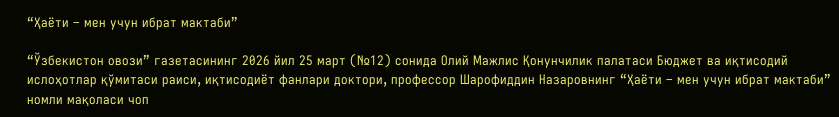“Ҳаёти – мен учун ибрат мактаби”

“Ўзбекистон овози” газетасининг 2026 йил 25 март (№12) сонида Олий Мажлис Қонунчилик палатаси Бюджет ва иқтисодий ислоҳотлар қўмитаси раиси, иқтисодиёт фанлари доктори, профессор Шарофиддин Назаровнинг “Ҳаёти – мен учун ибрат мактаби” номли мақоласи чоп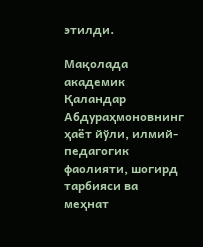этилди.

Мақолада академик Қаландар Абдураҳмоновнинг ҳаёт йўли, илмий-педагогик фаолияти, шогирд тарбияси ва меҳнат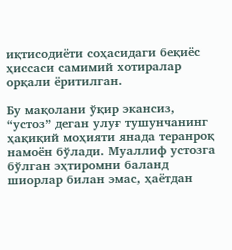иқтисодиёти соҳасидаги беқиёс ҳиссаси самимий хотиралар орқали ёритилган.

Бу мақолани ўқир экансиз, “устоз” деган улуғ тушунчанинг ҳақиқий моҳияти янада теранроқ намоён бўлади. Муаллиф устозга бўлган эҳтиромни баланд шиорлар билан эмас, ҳаётдан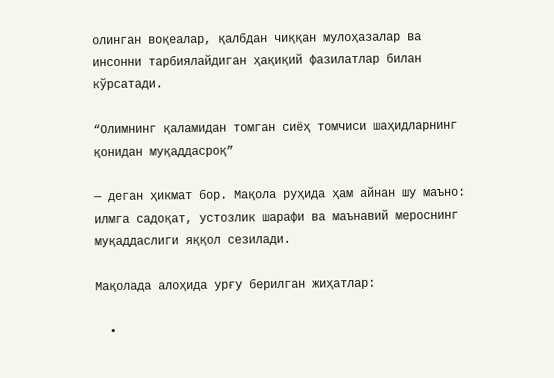олинган воқеалар, қалбдан чиққан мулоҳазалар ва инсонни тарбиялайдиган ҳақиқий фазилатлар билан кўрсатади.

“Олимнинг қаламидан томган сиёҳ томчиси шаҳидларнинг қонидан муқаддасроқ”

— деган ҳикмат бор. Мақола руҳида ҳам айнан шу маъно: илмга садоқат, устозлик шарафи ва маънавий мероснинг муқаддаслиги яққол сезилади.

Мақолада алоҳида урғу берилган жиҳатлар:

  •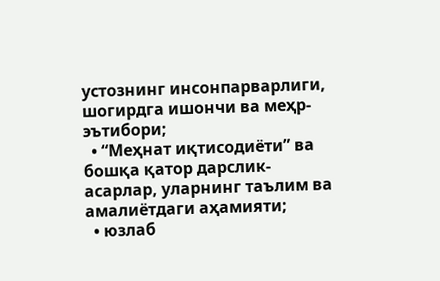устознинг инсонпарварлиги, шогирдга ишончи ва меҳр-эътибори;
  • “Меҳнат иқтисодиёти” ва бошқа қатор дарслик-асарлар, уларнинг таълим ва амалиётдаги аҳамияти;
  • юзлаб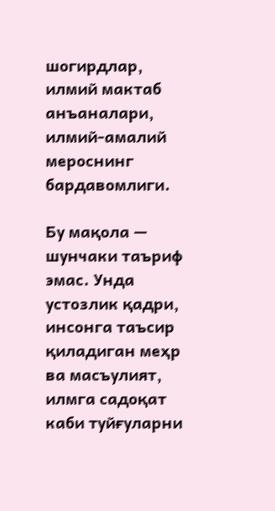шогирдлар, илмий мактаб анъаналари, илмий-амалий мероснинг бардавомлиги.

Бу мақола — шунчаки таъриф эмас. Унда устозлик қадри, инсонга таъсир қиладиган меҳр ва масъулият, илмга садоқат каби туйғуларни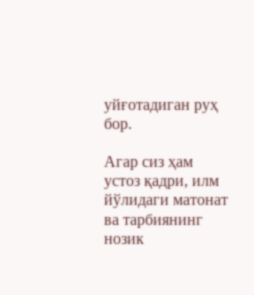уйғотадиган руҳ бор.

Агар сиз ҳам устоз қадри, илм йўлидаги матонат ва тарбиянинг нозик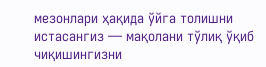мезонлари ҳақида ўйга толишни истасангиз — мақолани тўлиқ ўқиб чиқишингизни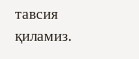тавсия қиламиз.